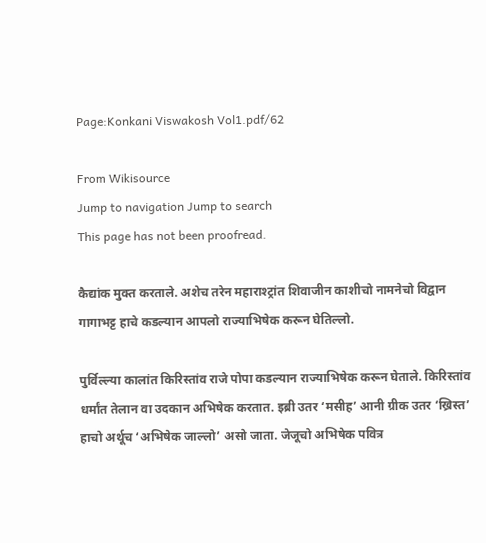Page:Konkani Viswakosh Vol1.pdf/62

From Wikisource
Jump to navigation Jump to search
This page has not been proofread.

कैद्यांक मुक्त करताले. अशेच तरेन महाराश्ट्रांत शिवाजीन काशीचो नामनेचो विद्वान गागाभट्ट हाचे कडल्यान आपलो राज्याभिषेक करून घेतिल्लो.

पुर्विल्ल्या कालांत किरिस्तांव राजे पोपा कडल्यान राज्याभिषेक करून घेताले. किरिस्तांव धर्मांत तेलान वा उदकान अभिषेक करतात. इब्री उतर ‘मसीह’ आनी ग्रीक उतर ‘ख्रिस्त’ हाचो अर्थूच ‘अभिषेक जाल्लो’ असो जाता. जेजूचो अभिषेक पवित्र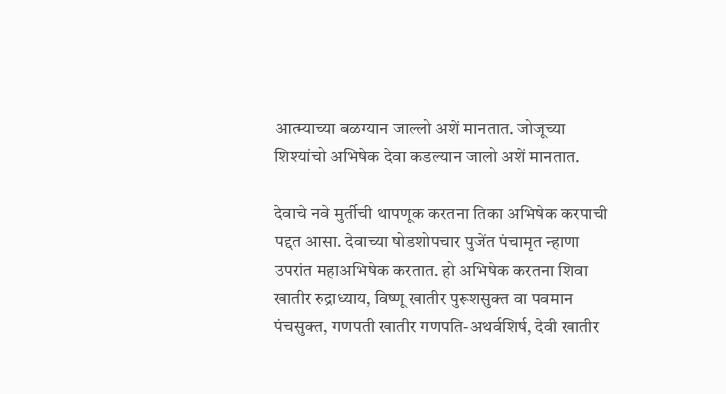आत्म्याच्या बळग्यान जाल्लो अशें मानतात. जोजूच्या शिश्यांचो अभिषेक देवा कडल्यान जालो अशें मानतात.

देवाचे नवे मुर्तीची थापणूक करतना तिका अभिषेक करपाची पद्दत आसा. देवाच्या षोडशोपचार पुजेंत पंचामृत न्हाणा उपरांत महाअभिषेक करतात. हो अभिषेक करतना शिवा खातीर रुद्राध्याय, विष्णू खातीर पुरूशसुक्त वा पवमान पंचसुक्त, गणपती खातीर गणपति-अथर्वशिर्ष, देवी खातीर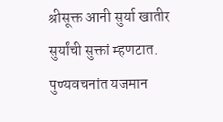श्रीसूक्त आनी सुर्या खातीर सुर्यांची सुक्तां म्हणटात. पुण्यवचनांत यजमान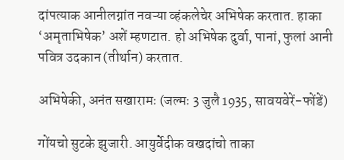दांपत्याक आनीलग्नांत नवऱ्या व्हंकलेचेर अभिषेक करतात. हाका ‘अमृताभिषेक’ अशें म्हणटात. हो अभिषेक दुर्वा, पानां, फुलां आनी पवित्र उदकान (तीर्थान) करतात.

अभिषेकी, अनंत सखारामः (जल्मः 3 जुलै 1935, सावयवेरें-फोंडें)

गोंयचो सुटके झुजारी. आयुर्वेदीक वखदांचो ताका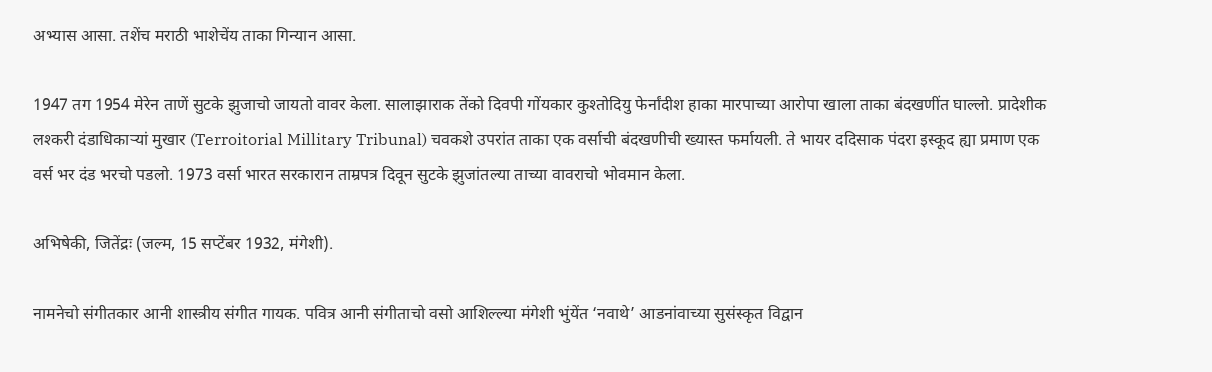अभ्यास आसा. तशेंच मराठी भाशेचेंय ताका गिन्यान आसा.

1947 तग 1954 मेरेन ताणें सुटके झुजाचो जायतो वावर केला. सालाझाराक तेंको दिवपी गोंयकार कुश्तोदियु फेर्नांदीश हाका मारपाच्या आरोपा खाला ताका बंदखणींत घाल्लो. प्रादेशीक लश्करी दंडाधिकाऱ्यां मुखार (Terroitorial Millitary Tribunal) चवकशे उपरांत ताका एक वर्साची बंदखणीची ख्यास्त फर्मायली. ते भायर ददिसाक पंदरा इस्कूद ह्या प्रमाण एक वर्स भर दंड भरचो पडलो. 1973 वर्सा भारत सरकारान ताम्रपत्र दिवून सुटके झुजांतल्या ताच्या वावराचो भोवमान केला.

अभिषेकी, जितेंद्रः (जल्म, 15 सप्टेंबर 1932, मंगेशी).

नामनेचो संगीतकार आनी शास्त्रीय संगीत गायक. पवित्र आनी संगीताचो वसो आशिल्ल्या मंगेशी भुंयेंत ‘नवाथे’ आडनांवाच्या सुसंस्कृत विद्वान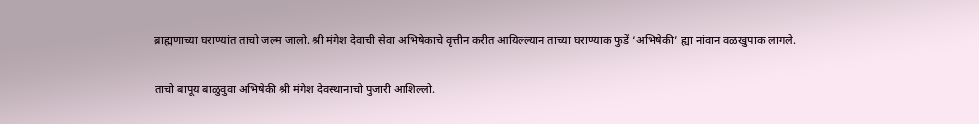ब्राह्मणाच्या घराण्यांत ताचो जल्म जालो. श्री मंगेश देवाची सेवा अभिषेकाचे वृत्तीन करीत आयिल्ल्यान ताच्या घराण्याक फुडें ‘अभिषेकी’ ह्या नांवान वळखुपाक लागले.

ताचो बापूय बाळुवुवा अभिषेकी श्री मंगेश देवस्थानाचो पुजारी आशिल्लो.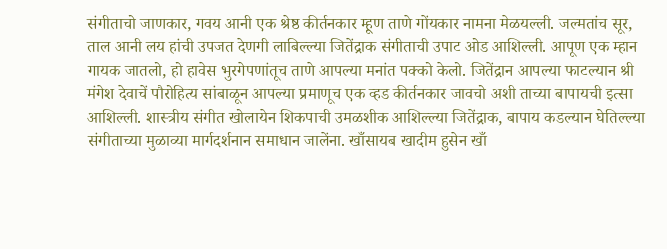संगीताचो जाणकार, गवय आनी एक श्रेष्ठ कीर्तनकार म्हूण ताणे गोंयकार नामना मेळयल्ली. जल्मतांच सूर, ताल आनी लय हांची उपजत देणगी लाबिल्ल्या जितेंद्राक संगीताची उपाट ओड आशिल्ली. आपूण एक म्हान गायक जातलो, हो हावेस भुरगेपणांतूच ताणे आपल्या मनांत पक्को केलो. जितेंद्रान आपल्या फाटल्यान श्री मंगेश देवाचें पौरोहित्य सांबाळून आपल्या प्रमाणूच एक व्हड कीर्तनकार जावचो अशी ताच्या बापायची इत्सा आशिल्ली. शास्त्रीय संगीत खोलायेन शिकपाची उमळशीक आशिल्ल्या जितेंद्राक, बापाय कडल्यान घेतिल्ल्या संगीताच्या मुळाव्या मार्गदर्शनान समाधान जालेंना. खाँसायब खादीम हुसेन खाँ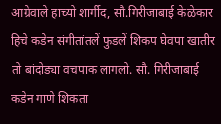आग्रेवाले हाच्यो शार्गीद, सौ.गिरीजाबाई केळेकार हिचे कडेन संगीतांतलें फुडलें शिकप घेवपा खातीर तो बांदोड्या वचपाक लागलो. सौ. गिरीजाबाई कडेन गाणे शिकता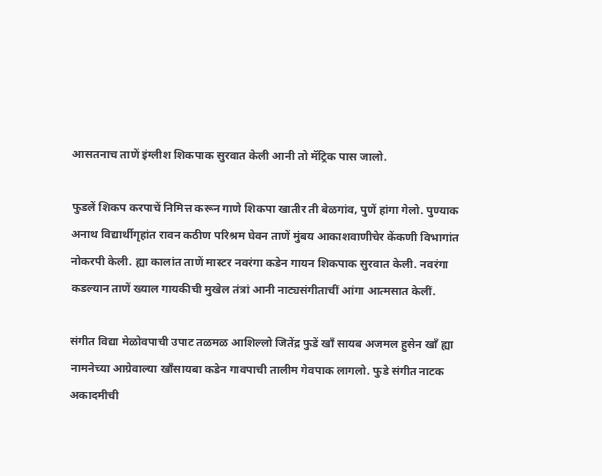आसतनाच ताणें इंग्लीश शिकपाक सुरवात केली आनी तो मॅट्रिक पास जालो.

फुडलें शिकप करपाचें निमित्त करून गाणे शिकपा खातीर ती बेळगांव, पुणें हांगा गेलो. पुण्याक अनाथ विद्यार्थीगृहांत रावन कठीण परिश्रम घेवन ताणें मुंबय आकाशवाणीचेर केंकणी विभागांत नोकरपी केली. ह्या कालांत ताणें मास्टर नवरंगा कडेन गायन शिकपाक सुरवात केली. नवरंगा कडल्यान ताणें ख्याल गायकीची मुखेल तंत्रां आनी नाट्यसंगीताचीं आंगा आत्मसात केलीं.

संगीत विद्या मेळोवपाची उपाट तळमळ आशिल्लो जितेंद्र फुडें खाँ सायब अजमल हुसेन खाँ ह्या नामनेच्या आग्रेवाल्या खाँसायबा कडेन गावपाची तालीम गेवपाक लागलो. फुडे संगीत नाटक अकादमीची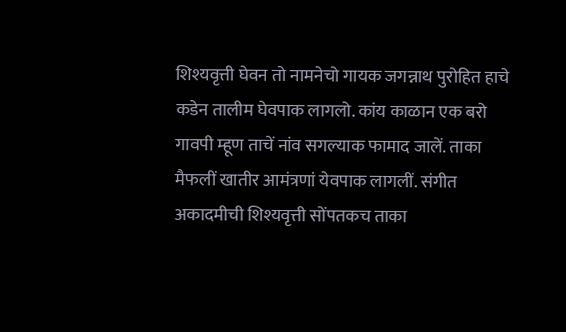शिश्यवृत्ती घेवन तो नामनेचो गायक जगन्नाथ पुरोहित हाचे कडेन तालीम घेवपाक लागलो. कांय काळान एक बरो गावपी म्हूण ताचें नांव सगल्याक फामाद जालें. ताका मैफलीं खातीर आमंत्रणां येवपाक लागलीं. संगीत अकादमीची शिश्यवृत्ती सोंपतकच ताका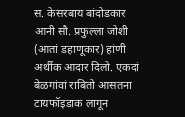स. केसरबाय बांदोडकार आनी सौ. प्रफुल्ला जोशी (आतां डहाणूकार) हांणी अर्थीक आदार दिलो. एकदां बेळगांवां राबितो आसतना टायफॉइडाक लागून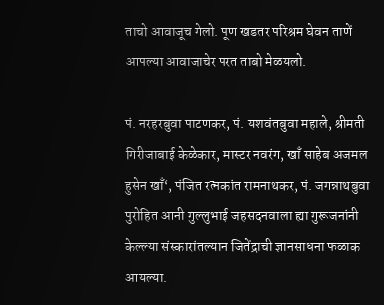ताचो आवाजूच गेलो. पूण खडतर परिश्रम घेवन ताणें आपल्या आवाजाचेर परत ताबो मेळयलो.

पं. नरहरबुवा पाटणकर, पं. यशवंतबुवा महाले, श्रीमती गिरीजाबाई केळेकार, मास्टर नवरंग, खाँ साहेब अजमल हुसेन खाँ‘, पंजित रत्नकांत रामनाथकर, पं. जगन्नाथबुवा पुरोहित आनी गुल्लुभाई जहसदनवाला ह्या गुरूजनांनी केल्ल्या संस्कारांतल्यान जितेंद्राची ज्ञानसाधना फळाक आयल्या.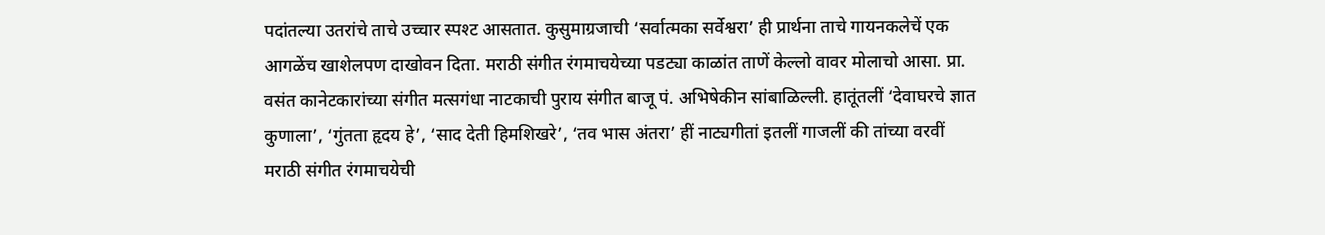पदांतल्या उतरांचे ताचे उच्चार स्पश्ट आसतात. कुसुमाग्रजाची ‘सर्वात्मका सर्वेश्वरा’ ही प्रार्थना ताचे गायनकलेचें एक आगळेंच खाशेलपण दाखोवन दिता. मराठी संगीत रंगमाचयेच्या पडट्या काळांत ताणें केल्लो वावर मोलाचो आसा. प्रा. वसंत कानेटकारांच्या संगीत मत्सगंधा नाटकाची पुराय संगीत बाजू पं. अभिषेकीन सांबाळिल्ली. हातूंतलीं ‘देवाघरचे ज्ञात कुणाला’, ‘गुंतता हृदय हे’, ‘साद देती हिमशिखरे’, ‘तव भास अंतरा’ हीं नाट्यगीतां इतलीं गाजलीं की तांच्या वरवीं मराठी संगीत रंगमाचयेची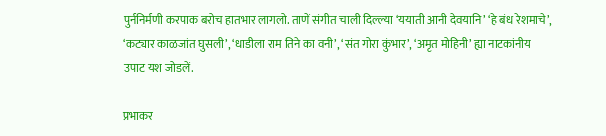पुर्ननिर्मणी करपाक बरोच हातभार लागलो. ताणें संगीत चाली दिल्ल्या ‘ययाती आनी देवयानि’ ‘हे बंध रेशमाचे’, ‘कट्यार काळजांत घुसली’, ‘धाडीला राम तिने का वनी’, ‘संत गोरा कुंभार’, ‘अमृत मोहिनी’ ह्या नाटकांनीय उपाट यश जोडलें.

प्रभाकर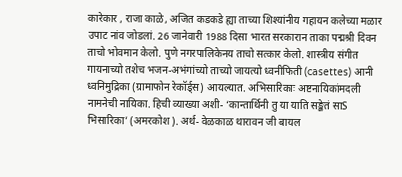कारेकार , राजा काळे, अजित कडकडे ह्या ताच्या शिश्यांनीय गहायन कलेच्या मळार उपाट नांव जोडलां. 26 जानेवारी 1988 दिसा भारत सरकारान ताका पद्मश्री दिवन ताचो भोवमान केलो. पुणे नगरपालिकेनय ताचो सत्कार केलो. शास्त्रीय संगीत गायनाच्यो तशेच भजन-अभंगांच्यो ताच्यो जायत्यो ध्वनीफिती (casettes) आनी ध्वनिमुद्रिका (ग्रामाफोन रेकॉर्ड्स) आयल्यात. अभिसारिकाः अष्टनायिकांमदली नामनेची नायिका. हिची व्याख्या अशी- ‘कान्तार्थिनी तु या याति सङ्केतं साS भिसारिका’ (अमरकोश). अर्थ- वेळकाळ थारावन जी बायल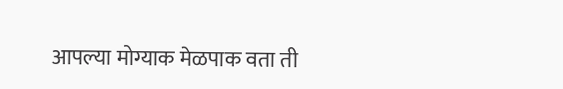आपल्या मोग्याक मेळपाक वता ती